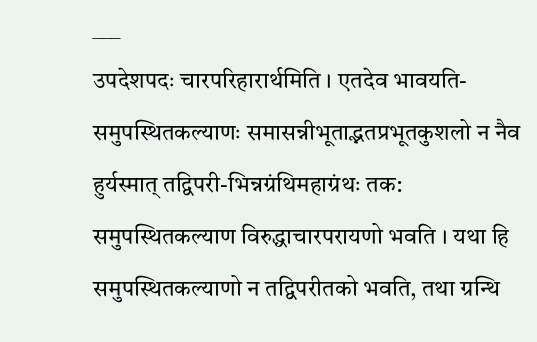___
उपदेशपदः चारपरिहारार्थमिति । एतदेव भावयति-समुपस्थितकल्याणः समासन्नीभूताद्भतप्रभूतकुशलो न नैव हुर्यस्मात् तद्विपरी-भिन्नग्रंथिमहाग्रंथः तक: समुपस्थितकल्याण विरुद्धाचारपरायणो भवति । यथा हि समुपस्थितकल्याणो न तद्विपरीतको भवति, तथा ग्रन्थि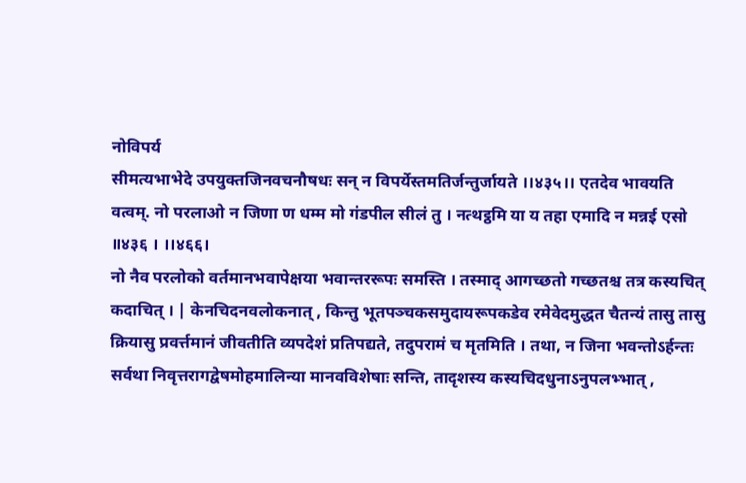नोविपर्य
सीमत्यभाभेदे उपयुक्तजिनवचनौषधः सन् न विपर्येस्तमतिर्जन्तुर्जायते ।।४३५।। एतदेव भावयति
वत्वम्. नो परलाओ न जिणा ण धम्म मो गंडपील सीलं तु । नत्थट्ठमि या य तहा एमादि न मन्नई एसो ॥४३६ । ।।४६६।
नो नैव परलोको वर्तमानभवापेक्षया भवान्तररूपः समस्ति । तस्माद् आगच्छतो गच्छतश्च तत्र कस्यचित् कदाचित् । | केनचिदनवलोकनात् , किन्तु भूतपञ्चकसमुदायरूपकडेव रमेवेदमुद्धत चैतन्यं तासु तासु क्रियासु प्रवर्त्तमानं जीवतीति व्यपदेशं प्रतिपद्यते, तदुपरामं च मृतमिति । तथा, न जिना भवन्तोऽर्हन्तः सर्वथा निवृत्तरागद्वेषमोहमालिन्या मानवविशेषाः सन्ति, तादृशस्य कस्यचिदधुनाऽनुपलभ्भात् ,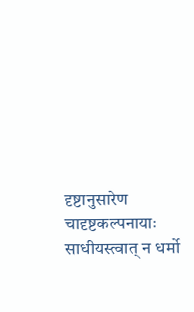दृष्टानुसारेण चादृष्टकल्पनायाः साधीयस्त्वात् न धर्मो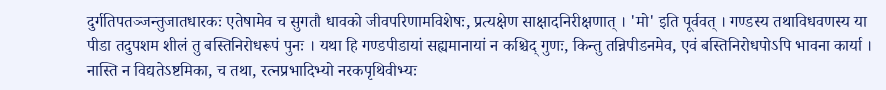दुर्गतिपतञ्जन्तुजातधारकः एतेषामेव च सुगतौ धावको जीवपरिणामविशेषः, प्रत्यक्षेण साक्षादनिरीक्षणात् । 'मो' इति पूर्ववत् । गण्डस्य तथाविधवणस्य या पीडा तदुपशम शीलं तु बस्तिनिरोधरूपं पुनः । यथा हि गण्डपीडायां सह्यमानायां न कश्चिद् गुणः, किन्तु तन्निपीडनमेव, एवं बस्तिनिरोधपोऽपि भावना कार्या । नास्ति न विद्यतेऽष्टमिका, च तथा, रत्नप्रभादिभ्यो नरकपृथिवीभ्यः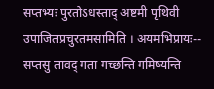सप्तभ्यः पुरतोऽधस्ताद् अष्टमी पृथिवी उपाजितप्रचुरतमसामिति । अयमभिप्रायः-- सप्तसु तावद् गता गच्छन्ति गमिष्यन्ति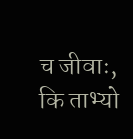च जीवाः, कि ताभ्यो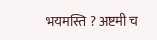भयमस्ति ? अष्टमी च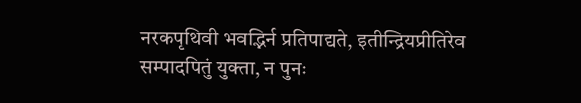नरकपृथिवी भवद्भिर्न प्रतिपाद्यते, इतीन्द्रियप्रीतिरेव सम्पादपितुं युक्ता, न पुनः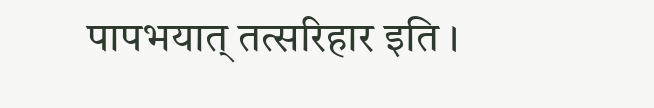पापभयात् तत्सरिहार इति ।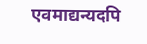एवमाद्यन्यदपि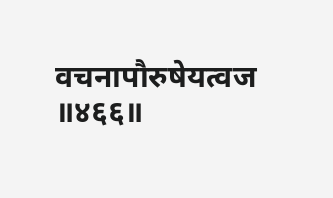वचनापौरुषेयत्वज
॥४६६॥